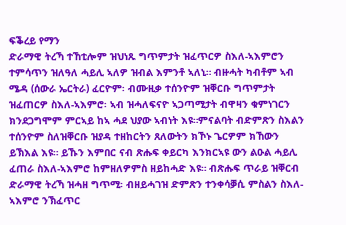ፍቕረይ የማን
ድራማዊ ትረኻ ተኸቲሎም ዝህነጹ ግጥምታት ዝፈጥርዎ ስእለ-ኣእምሮን ተምሳጥን ዝለዓለ ሓይሊ ኣለዎ ዝብል እምንቶ ኣለኒ። ብዙሓት ካብቶም ኣብ ሜዳ (ሰውራ ኤርትራ) ፈርዮም፡ ብሙዚቃ ተሰንዮም ዝቐርቡ ግጥምታት ዝፈጠርዎ ስእለ-ኣእምሮ፡ ኣብ ዝሓለፍናዮ ኣጋጣሚታት ብዋዛን ቁምነገርን ክንደጋግሞም ምርኣይ ከኣ ሓደ ህያው ኣብነት እዩ።ምናልባት ብድምጽን ስእልን ተሰንዮም ስለዝቐርቡ ዝያዳ ተዘከርትን ጸለውትን ክኾኑ ጌርዎም ክኸውን ይኽእል እዩ። ይኹን እምበር ናብ ጽሑፍ ቀይርካ እንክርኣዩ ውን ልዑል ሓይሊ ፈጠራ ስእለ-ኣእምሮ ከምዘለዎምስ ዘይከሓድ እዩ። ብጽሑፍ ጥራይ ዝቐርብ ድራማዊ ትረኻ ዝሓዘ ግጥሚ፡ ብዘይሓገዝ ድምጽን ተንቀሳቓሲ ምስልን ስእለ-ኣእምሮ ንኽፈጥር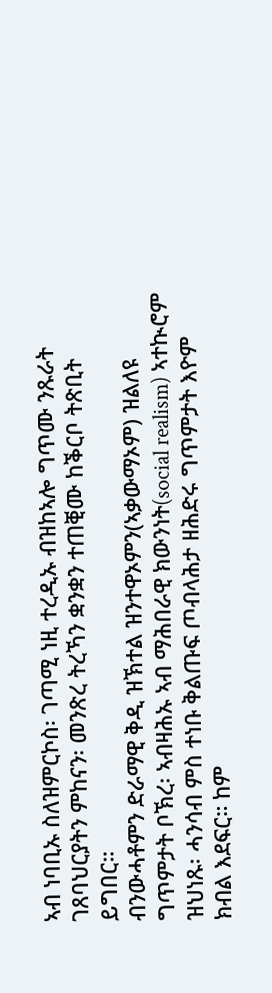ኣብ ነባቢኡ ስለዝምርኮስ፡ ገጣሚ ነዚ ተረዲኡ ብዝከኣሎ ግጥሙ ንጹራት ገጸባህርያትን ምከናን፡ መንጽረ ትረኻን ቋንቋን ተጠቒሙ ከቕርቦ ትጽቢት ይግበር።
ብንውሓቶምን ድራማዊ ቅዲ ዝኽተል ዝንተዋኦምን(ኣቃውማኦም) ዝልለዩ ግጥምታት ቦኽረ፡ ኣብዛሕኡ ኣብ ማሕበራዊ ክውንነት(social realism) ኣተኲሮም ዝህነጹ፡ ሓንሳብ ምስ ተነቡ ቅልጡፍ ጦብላሕታ ዘሕድሩ ግጥምታት እዮም ክብል እደፍር። ከም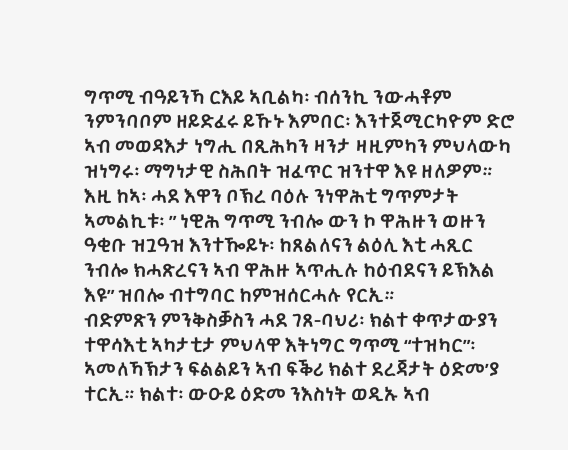ግጥሚ ብዓይንኻ ርእይ ኣቢልካ፡ ብሰንኪ ንውሓቶም ንምንባቦም ዘይድፈሩ ይኹኑ እምበር፡ እንተጀሚርካዮም ድሮ ኣብ መወዳእታ ነግሒ በጺሕካን ዛንታ ዛዚምካን ምህላውካ ዝነግሩ፡ ማግነታዊ ስሕበት ዝፈጥር ዝንተዋ እዩ ዘለዎም። እዚ ከኣ፡ ሓደ እዋን ቦኽረ ባዕሉ ንነዋሕቲ ግጥምታት ኣመልኪቱ፡ ” ነዊሕ ግጥሚ ንብሎ ውን ኮ ዋሕዙን ወዙን ዓቂቡ ዝጓዓዝ እንተዀይኑ፡ ከጸልለናን ልዕሊ እቲ ሓጺር ንብሎ ክሓጽረናን ኣብ ዋሕዙ ኣጥሒሉ ከዕብደናን ይኽእል እዩ” ዝበሎ ብተግባር ከምዝሰርሓሉ የርኢ።
ብድምጽን ምንቅስቓስን ሓደ ገጸ-ባህሪ፡ ክልተ ቀጥታውያን ተዋሳእቲ ኣካታቲታ ምህላዋ እትነግር ግጥሚ “ተዝካር”፡ ኣመለኻኽታን ፍልልይን ኣብ ፍቕሪ ክልተ ደረጃታት ዕድመ’ያ ተርኢ። ክልተ፡ ውዑይ ዕድመ ንእስነት ወዲኡ ኣብ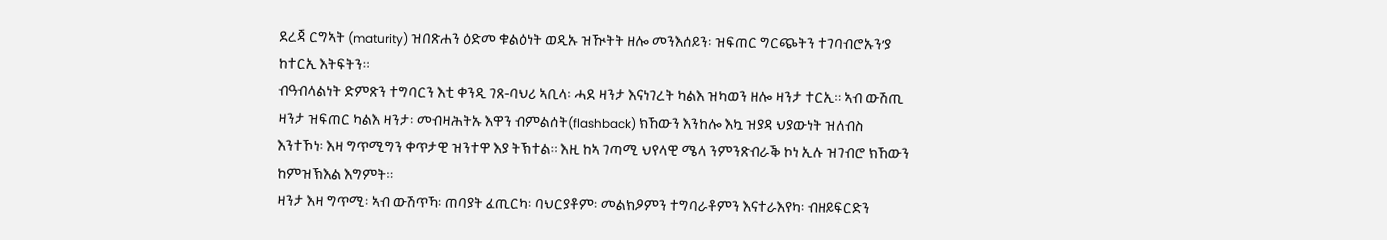ደረጃ ርግኣት (maturity) ዝበጽሐን ዕድመ ቁልዕነት ወዲኡ ዝዂትት ዘሎ መንእሰይን፡ ዝፍጠር ግርጭትን ተገባብሮኡን’ያ ከተርኢ እትፍትን።
ብዓብላልነት ድምጽን ተግባርን እቲ ቀንዲ ገጸ-ባህሪ ኣቢላ፡ ሓደ ዛንታ እናነገረት ካልእ ዝካወን ዘሎ ዛንታ ተርኢ። ኣብ ውሽጢ ዛንታ ዝፍጠር ካልእ ዛንታ፡ መብዛሕትኡ እዋን ብምልሰት(flashback) ክኸውን እንከሎ እኳ ዝያዳ ህያውነት ዝለብስ እንተኾነ፡ እዛ ግጥሚግን ቀጥታዊ ዝንተዋ እያ ትኽተል። እዚ ከኣ ገጣሚ ህየላዊ ሜላ ንምንጽብራቕ ኮነ ኢሉ ዝገብሮ ክኸውን ከምዝኽእል እግምት።
ዛንታ እዛ ግጥሚ፡ ኣብ ውሽጥኻ፡ ጠባያት ፈጢርካ፡ ባህርያቶም፡ መልክዖምን ተግባራቶምን እናተራእየካ፡ ብዘይፍርድን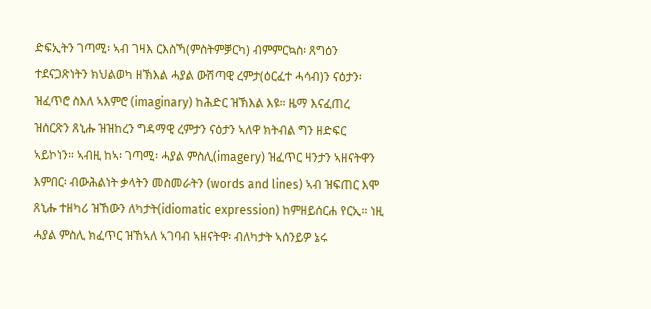ድፍኢትን ገጣሚ፡ ኣብ ገዛእ ርእስኻ(ምስትምቓርካ) ብምምርኳስ፡ ጸግዕን ተደናጋጽነትን ክህልወካ ዘኽእል ሓያል ውሽጣዊ ረምታ(ዕርፈተ ሓሳብ)ን ናዕታን፡ ዝፈጥሮ ስእለ ኣእምሮ (imaginary) ከሕድር ዝኽእል እዩ። ዜማ እናፈጠረ ዝሰርጽን ጸኒሑ ዝዝከረን ግዳማዊ ረምታን ናዕታን ኣለዋ ክትብል ግን ዘድፍር ኣይኮነን። ኣብዚ ከኣ፡ ገጣሚ፡ ሓያል ምስሊ(imagery) ዝፈጥር ዛንታን ኣዘናትዋን እምበር፡ ብውሕልነት ቃላትን መስመራትን (words and lines) ኣብ ዝፍጠር እሞ ጸኒሑ ተዘካሪ ዝኸውን ለካታት(idiomatic expression) ከምዘይሰርሐ የርኢ። ነዚ ሓያል ምስሊ ክፈጥር ዝኸኣለ ኣገባብ ኣዘናትዋ፡ ብለካታት ኣሰንይዎ ኔሩ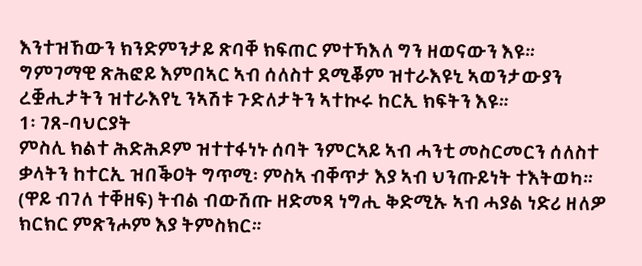እንተዝኸውን ክንድምንታይ ጽባቐ ክፍጠር ምተኻእለ ግን ዘወናውን እዩ።
ግምገማዊ ጽሕፎይ እምበኣር ኣብ ሰለስተ ደሚቖም ዝተራእዩኒ ኣወንታውያን ረቛሒታትን ዝተራእየኒ ንኣሽቱ ጉድለታትን ኣተኲሩ ከርኢ ክፍትን እዩ።
1፡ ገጸ-ባህርያት
ምስሊ ክልተ ሕድሕዶም ዝተተፋነኑ ሰባት ንምርኣይ ኣብ ሓንቲ መስርመርን ሰለስተ ቃላትን ከተርኢ ዝበቕዐት ግጥሚ፡ ምስኣ ብቐጥታ እያ ኣብ ህንጡይነት ተእትወካ።
(ዋይ ብገለ ተቐዘፍ) ትብል ብውሽጡ ዘድመጻ ነግሒ ቅድሚኡ ኣብ ሓያል ነድሪ ዘለዎ ክርክር ምጽንሖም እያ ትምስክር።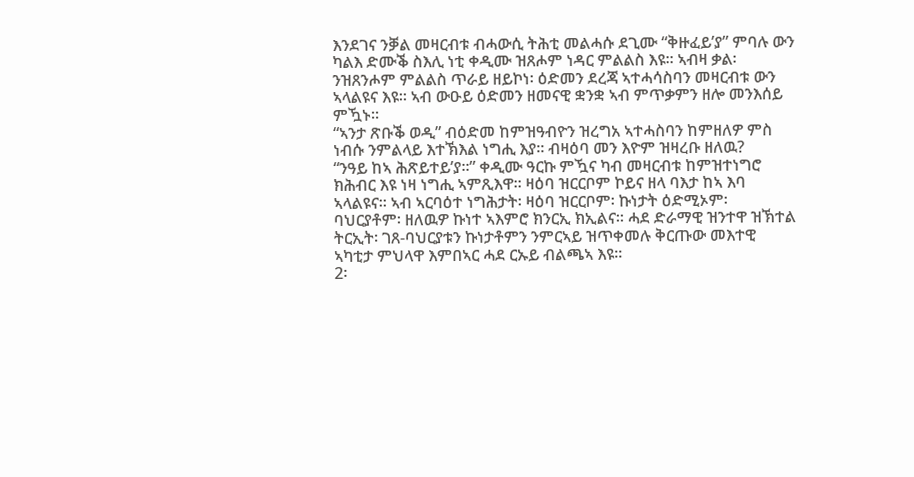እንደገና ንቓል መዛርብቱ ብሓውሲ ትሕቲ መልሓሱ ደጊሙ “ቅዙፈይ’ያ” ምባሉ ውን ካልእ ድሙቕ ስእሊ ነቲ ቀዲሙ ዝጸሖም ነዳር ምልልስ እዩ። ኣብዛ ቃል፡ ንዝጸንሖም ምልልስ ጥራይ ዘይኮነ፡ ዕድመን ደረጃ ኣተሓሳስባን መዛርብቱ ውን ኣላልዩና እዩ። ኣብ ውዑይ ዕድመን ዘመናዊ ቋንቋ ኣብ ምጥቃምን ዘሎ መንእሰይ ምዃኑ።
“ኣንታ ጽቡቕ ወዲ” ብዕድመ ከምዝዓብዮን ዝረግአ ኣተሓስባን ከምዘለዎ ምስ ነብሱ ንምልላይ እተኽእል ነግሒ እያ። ብዛዕባ መን እዮም ዝዛረቡ ዘለዉ?
“ንዓይ ከኣ ሕጽይተይ’ያ።” ቀዲሙ ዓርኩ ምዃና ካብ መዛርብቱ ከምዝተነግሮ ክሕብር እዩ ነዛ ነግሒ ኣምጺእዋ። ዛዕባ ዝርርቦም ኮይና ዘላ ባእታ ከኣ እባ ኣላልዩና። ኣብ ኣርባዕተ ነግሕታት፡ ዛዕባ ዝርርቦም፡ ኩነታት ዕድሚኦም፡ ባህርያቶም፡ ዘለዉዎ ኩነተ ኣእምሮ ክንርኢ ክኢልና። ሓደ ድራማዊ ዝንተዋ ዝኽተል ትርኢት፡ ገጸ-ባህርያቱን ኩነታቶምን ንምርኣይ ዝጥቀመሉ ቅርጡው መእተዊ ኣካቲታ ምህላዋ እምበኣር ሓደ ርኡይ ብልጫኣ እዩ።
2፡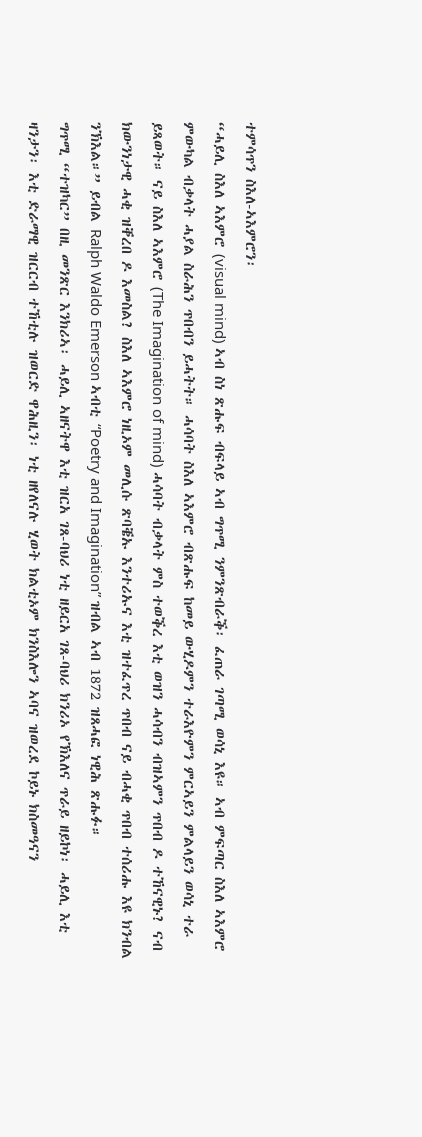ተምሳጥን ስእለ-ኣእምሮን፡
“ሓይሊ ስእለ ኣእምሮ (visual mind) ኣብ ስነ ጽሑፍ ብፍላይ ኣብ ግጥሚ ንምንጽብራቕ፡ ፈጠራ ገጣሚ ወሳኒ እዩ። ኣብ ምፍጣር ስእለ ኣእምሮ ምውካል ብቃላት ሓያል ስራሕን ጥበብን ይሓትት። ሓሳባት ስእለ ኣእምሮ ብጽሑፍ ከመይ ውሂዶምን ተራእዮምን ምርኣይን ምልላይን ወሳኒ ተራ ይጻወት። ናይ ስእለ ኣእምሮ (The Imagination of mind) ሓሳባት ብቃላት ምስ ተወቕረ እቲ ወዝን ሓሳብን ብዝኣምን ጥበብ ዶ ተኸናዊኑ? ናብ ክውንነታዊ ሓቂ ዝቐረበ ዶ እመስል? ስእለ ኣእምሮ ነዚኦም መሊሱ ጽባቔኡ እንተሪኡና እቲ ዝተፈጥረ ጥበብ ናይ ብሓቂ ጥበብ ተሰሪሑ እዩ ክንብል ንኽእል።” ይብል Ralph Waldo Emerson ኣብቲ “Poetry and Imagination” ዝብል ኣብ 1872 ዝጸሓፎ ነዊሕ ጽሑፉ።
ግጥሚ “ተዝካር” በዚ መንጽር እንክሪኣ፡ ሓይሊ ኣዘናትዋ እቲ ዝርአ ገጸ-ባህሪ ነቲ ዘይርአ ገጸ-ባህሪ ክንሪኦ የኽእለና ጥራይ ዘይኮነ፡ ሓይሊ እቲ ዛንታን፡ እቲ ድራማዊ ዝርርብ ተኸቲሉ ዝወርድ ዋሕዚን፡ ነቲ ዘየለናሉ ሂወት ክልቲኦም ክንስእሎን ኣባና ዝወረደ ኮይኑ ክስመዓናን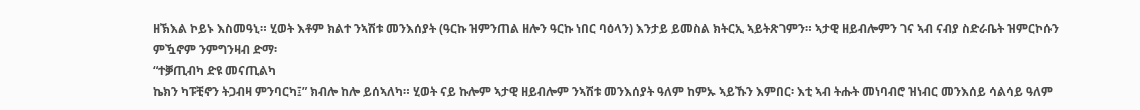ዘኽእል ኮይኑ እስመዓኒ። ሂወት እቶም ክልተ ንኣሽቱ መንእሰያት (ዓርኩ ዝምንጠል ዘሎን ዓርኩ ነበር ባዕላን) እንታይ ይመስል ክትርኢ ኣይትጽገምን። ኣታዊ ዘይብሎምን ገና ኣብ ናብያ ስድራቤት ዝምርኮሱን ምዃኖም ንምግንዛብ ድማ፡
“ተቓጢብካ ድዩ መናጢልካ
ኬክን ካፑቺኖን ትጋብዛ ምንባርካ፤” ክብሎ ከሎ ይሰኣለካ። ሂወት ናይ ኩሎም ኣታዊ ዘይብሎም ንኣሽቱ መንእሰያት ዓለም ከምኡ ኣይኹን እምበር፡ እቲ ኣብ ትሑት መነባብሮ ዝነብር መንእሰይ ሳልሳይ ዓለም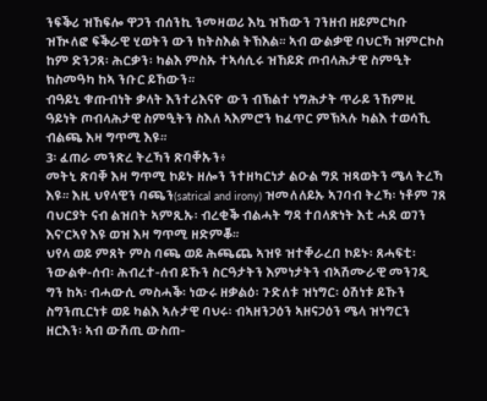ንፍቕሪ ዝኸፍሎ ዋጋን ብሰንኪ ንመዛወሪ እኳ ዝኸውን ገንዘብ ዘይምርካቡ ዝዂለፎ ፍቕራዊ ሂወትን ውን ክትስእል ትኽእል። ኣብ ውልቃዊ ባህርኻ ዝምርኮስ ከም ድንጋጸ፡ ሕርቃን፡ ካልእ ምስኡ ተኣሳሲሩ ዝኸይድ ጦብላሕታዊ ስምዒት ክስመዓካ ከኣ ንቡር ይኸውን።
ብዓይኒ ቁጡብነት ቃላት እንተሪእናዮ ውን ብኽልተ ነግሕታት ጥራይ ንኸምዚ ዓይነት ጦብላሕታዊ ስምዒትን ስእለ ኣእምሮን ክፈጥር ምኽኣሉ ካልእ ተወሳኺ ብልጫ እዛ ግጥሚ እዩ።
3፡ ፈጠራ መንጽረ ትረኻን ጽባቐኡን፥
መትኒ ጽባቐ እዛ ግጥሚ ኮይኑ ዘሎን ንተዘካርነታ ልዑል ግደ ዝጻወትን ሜላ ትረኻ እዩ። እዚ ህየላዊን ባጫን(satrical and irony) ዝመለለይኡ ኣገባብ ትረኻ፡ ነቶም ገጸ ባህርያት ናብ ልዝበት ኣምጺኡ፡ ብረቂቕ ብልሓት ግዳ ተበላጽነት እቲ ሓደ ወገን እና’ርኣየ እዩ ወዝ እዛ ግጥሚ ዘድምቖ።
ህየላ ወይ ምጸት ምስ ባጫ ወይ ሕጫጨ ኣዝዩ ዝተቐራረበ ኮይኑ፡ ጸሓፍቲ፡ ንውልቀ-ሰብ፡ ሕብረተ-ሰብ ይኹን ስርዓታትን እምነታትን ብኣሽሙራዊ መንገዲ ግን ከኣ፡ ብሓውሲ መስሓቕ፡ ነውሩ ዘቃልዕ፡ ጉድለቱ ዝነግር፡ ዕሽነቱ ይኹን ስግንጢርነቱ ወይ ካልእ ኣሉታዊ ባህሩ፡ ብኣዘንጋዕን ኣዘናጋዕን ሜላ ዝነግርን ዘርእን፡ ኣብ ውሽጢ ውስጠ-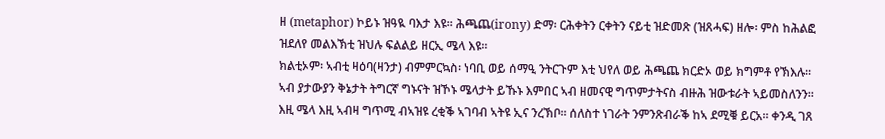ዘ (metaphor) ኮይኑ ዝዓዪ ባእታ እዩ። ሕጫጨ(irony) ድማ፡ ርሕቀትን ርቀትን ናይቲ ዝድመጽ (ዝጸሓፍ) ዘሎ፡ ምስ ከሕልፎ ዝደለየ መልእኽቲ ዝህሉ ፍልልይ ዘርኢ ሜላ እዩ።
ክልቲኦም፡ ኣብቲ ዛዕባ(ዛንታ) ብምምርኳስ፡ ነባቢ ወይ ሰማዒ ንትርጉም እቲ ህየለ ወይ ሕጫጨ ክርድኦ ወይ ክግምቶ የኽእሉ። ኣብ ያታውያን ቅኔታት ትግርኛ ግኑናት ዝኾኑ ሜላታት ይኹኑ እምበር ኣብ ዘመናዊ ግጥምታትናስ ብዙሕ ዝውቱራት ኣይመስለንን።
እዚ ሜላ እዚ ኣብዛ ግጥሚ ብኣዝዩ ረቂቕ ኣገባብ ኣትዩ ኢና ንረኽቦ። ሰለስተ ነገራት ንምንጽብራቕ ከኣ ደሚቑ ይርአ። ቀንዲ ገጸ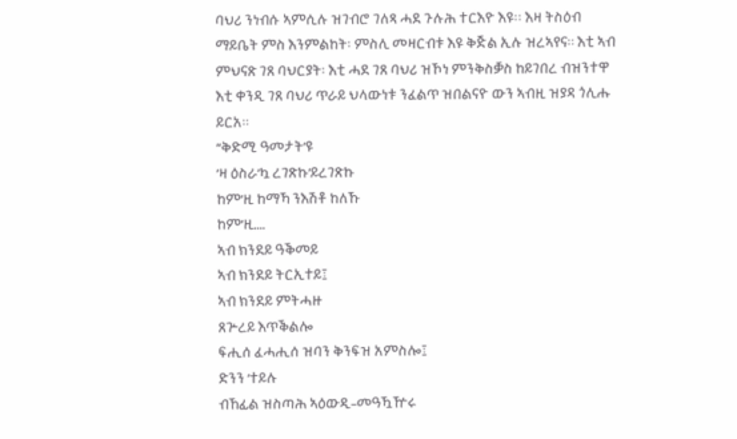ባህሪ ንነብሱ ኣምሲሉ ዝገብሮ ገለጻ ሓደ ጉሉሕ ተርእዮ እዩ፡፡ እዛ ትስዕብ ማይቤት ምስ እንምልከት፡ ምስሊ መዛርብቱ እዩ ቅጅል ኢሉ ዝረኣየና። እቲ ኣብ ምህናጽ ገጸ ባህርያት፡ እቲ ሓደ ገጸ ባህሪ ዝኾነ ምንቅስቓስ ከይገበረ ብዝንተዋ እቲ ቀንዲ ገጸ ባህሪ ጥራይ ህላውነቱ ንፈልጥ ዝበልናዮ ውን ኣብዚ ዝያዳ ጎሊሑ ይርአ።
“ቅድሚ ዓመታት’ዩ
’ዛ ዕስራ’ኳ ረገጽኩ’ይረገጽኩ
ከም’ዚ ከማኻ ንእሽቶ ከለኹ
ከም’ዚ….
ኣብ ክንደይ ዓቕመይ
ኣብ ክንደይ ትርኢተይ፤
ኣብ ክንደይ ምትሓዙ
ጸጕረይ እጥቕልሎ
ፍሒሰ ፈሓሒሰ ዝባን ቅንፍዝ አምስሎ፤
ድንን ’ተይሉ
ብኸፊል ዝስጣሕ ኣዕውዲ–መዓዃዅሩ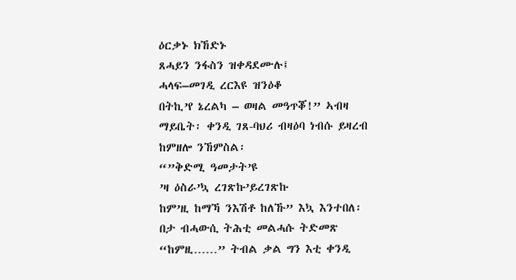ዕርቃኑ ክኸድኑ
ጸሓይን ንፋስን ዝቀዳደሙሉ፤
ሓላፍ–መገዲ ረርእዩ ዝንዕቆ
በትኪ’የ ኔረልካ – ወዛል መዓጥቖ!” ኣብዛ ማይቤት፡ ቀንዲ ገጸ-ባህሪ ብዛዕባ ነብሱ ይዛረብ ከምዘሎ ንኸምስል፡
“”ቅድሚ ዓመታት’ዩ
’ዛ ዕስራ’ኳ ረገጽኩ’ይረገጽኩ
ከም’ዚ ከማኻ ንእሽቶ ከለኹ” እኳ እንተበለ፡ በታ ብሓውሲ ትሕቲ መልሓሱ ትድመጽ “ከምዚ……” ትብል ቃል ግን እቲ ቀንዲ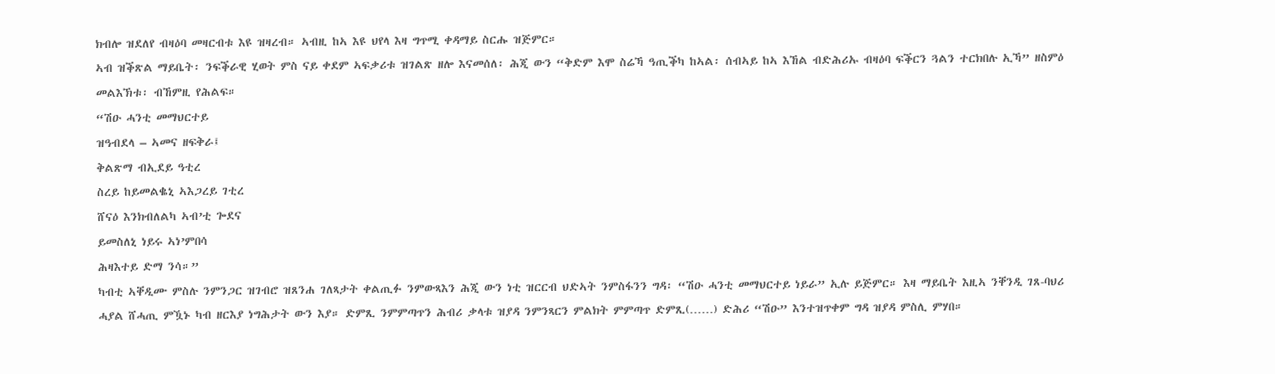ክብሎ ዝደለየ ብዛዕባ መዛርብቱ እዩ ዝዛረብ። ኣብዚ ከኣ እዩ ህየላ እዛ ግጥሚ ቀዳማይ ስርሑ ዝጅምር።
ኣብ ዝቕጽል ማይቤት፡ ንፍቕራዊ ሂወት ምስ ናይ ቀደም ኣፍቃሪቱ ዝገልጽ ዘሎ እናመሰለ፡ ሕጂ ውን “ቅድም እሞ ስሬኻ ዓጢቕካ ከኣል፡ ሰብኣይ ከኣ እኸል ብድሕሪኡ ብዛዕባ ፍቕርን ጓልን ተርክበሉ ኢኻ” ዘስምዕ መልእኽቱ፡ ብኸምዚ የሕልፍ።
“ሽዑ ሓንቲ መማህርተይ
ዝዓብደላ – ኣመና ዘፍቅራ፤
ቅልጽማ ብኢደይ ዓቲረ
ስረይ ከይመልቈኒ ኣእጋረይ ገቲረ
ሸናዕ እንክብለልካ ኣብ’ቲ ጐደና
ይመስለኒ ነይሩ ኣነ’ምበሳ
ሕዛእተይ ድማ ንሳ።”
ካብቲ ኣቐዲሙ ምስሉ ንምንጋር ዝገብሮ ዝጸንሐ ገለጻታት ቀልጢፉ ንምውጻእን ሕጂ ውን ነቲ ዝርርብ ህድኣት ንምስፋንን ግዳ፡ “ሽዑ ሓንቲ መማህርተይ ነይራ” ኢሉ ይጅምር። እዛ ማይቤት እዚኣ ንቐንዲ ገጸ-ባህሪ ሓያል ሸሓጢ ምዃኑ ካብ ዘርእያ ነግሕታት ውን እያ። ድምጺ ንምምጣጥን ሕብሪ ቃላቱ ዝያዳ ንምንጻርን ምልክት ምምጣጥ ድምጺ(……) ድሕሪ “ሽዑ” እንተዝጥቀም ግዳ ዝያዳ ምስሊ ምሃበ።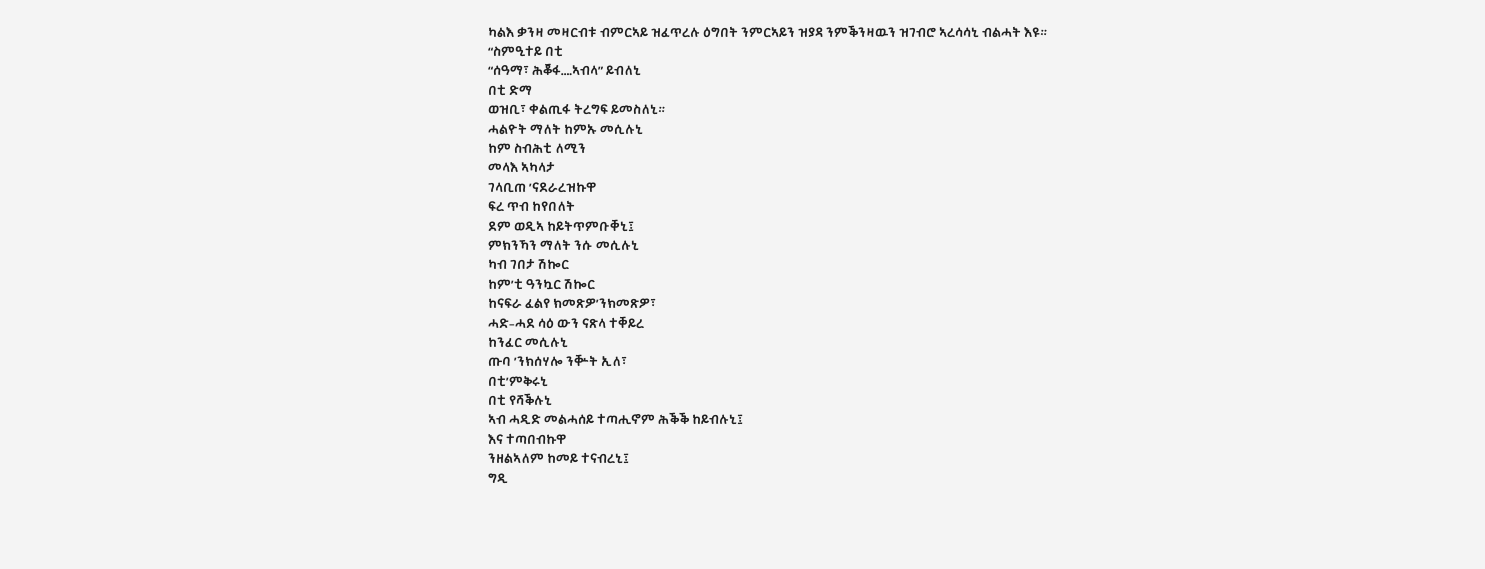ካልእ ቃንዛ መዛርብቱ ብምርኣይ ዝፈጥረሉ ዕግበት ንምርኣይን ዝያዳ ንምቕንዛዉን ዝገብሮ ኣረሳሳኒ ብልሓት እዩ።
“ስምዒተይ በቲ
“ሰዓማ፣ ሕቖፋ….ኣብላ” ይብለኒ
በቲ ድማ
ወዝቢ፣ ቀልጢፋ ትረግፍ ይመስለኒ።
ሓልዮት ማለት ከምኡ መሲሉኒ
ከም ስብሕቲ ለሚን
መላእ ኣካላታ
ገላቢጠ ’ናደራረዝኩዋ
ፍረ ጥብ ከየበለት
ደም ወዲኣ ከይትጥምቡቐኒ፤
ምክንኻን ማለት ንሱ መሲሉኒ
ካብ ገበታ ሽኰር
ከም’ቲ ዓንኳር ሽኰር
ከናፍራ ፈልየ ክመጽዎ’ንክመጽዎ፣
ሓድ–ሓደ ሳዕ ውን ናጽላ ተቐይረ
ከንፈር መሲሉኒ
ጡባ ’ንክሰሃሎ ንቝት ኢለ፣
በቲ’ምቅሩኒ
በቲ የሻቕሉኒ
ኣብ ሓዲድ መልሓሰይ ተጣሒኖም ሕቕቕ ከይብሉኒ፤
እና ተጣበብኩዋ
ንዘልኣለም ከመይ ተናብረኒ፤
ግዲ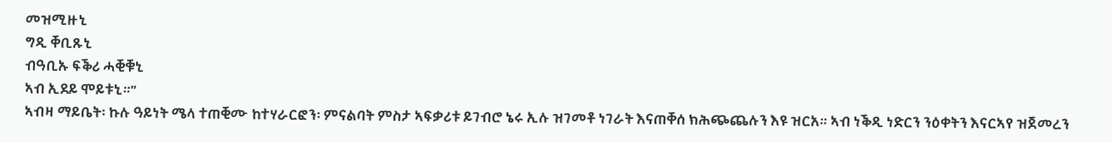መዝሚዙኒ
ግዲ ቐቢጹኒ
ብዓቢኡ ፍቕሪ ሓቒቑኒ
ኣብ ኢደይ ሞይቱኒ።”
ኣብዛ ማይቤት፡ ኩሉ ዓይነት ሜላ ተጠቒሙ ከተሃራርፎን፡ ምናልባት ምስታ ኣፍቃሪቱ ይገብሮ ኔሩ ኢሉ ዝገመቶ ነገራት እናጠቐሰ ክሕጭጨሉን እዩ ዝርአ። ኣብ ነቕዲ ነድርን ንዕቀትን እናርኣየ ዝጀመረን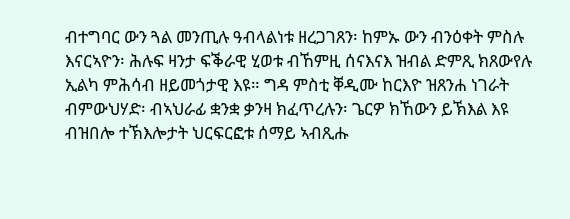ብተግባር ውን ጓል መንጢሉ ዓብላልነቱ ዘረጋገጸን፡ ከምኡ ውን ብንዕቀት ምስሉ እናርኣዮን፡ ሕሉፍ ዛንታ ፍቕራዊ ሂወቱ ብኸምዚ ሰናእናእ ዝብል ድምጺ ክጸውየሉ ኢልካ ምሕሳብ ዘይመጎታዊ እዩ። ግዳ ምስቲ ቐዲሙ ከርእዮ ዝጸንሐ ነገራት ብምውህሃድ፡ ብኣህራፊ ቋንቋ ቃንዛ ክፈጥረሉን፡ ጌርዎ ክኸውን ይኽእል እዩ ብዝበሎ ተኽእሎታት ህርፍርፎቱ ሰማይ ኣብጺሑ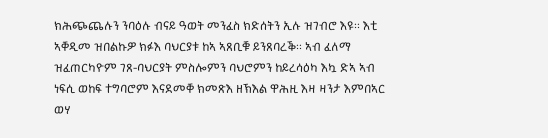ክሕጭጨሉን ንባዕሉ ብናይ ዓወት መንፈስ ክድሰትን ኢሉ ዝገብሮ እዩ። እቲ ኣቐዲመ ዝበልኩዎ ክፉእ ባህርያቱ ከኣ ኣጸቢቑ ይንጸባረቕ። ኣብ ፈለማ ዝፈጠርካዮም ገጸ-ባህርያት ምስሎምን ባህሮምን ከይረሳዕካ እኳ ድኣ ኣብ ነፍሲ ወከፍ ተግባሮም እናደመቐ ክመጽእ ዘኽእል ዋሕዚ እዛ ዛንታ እምበኣር ወሃ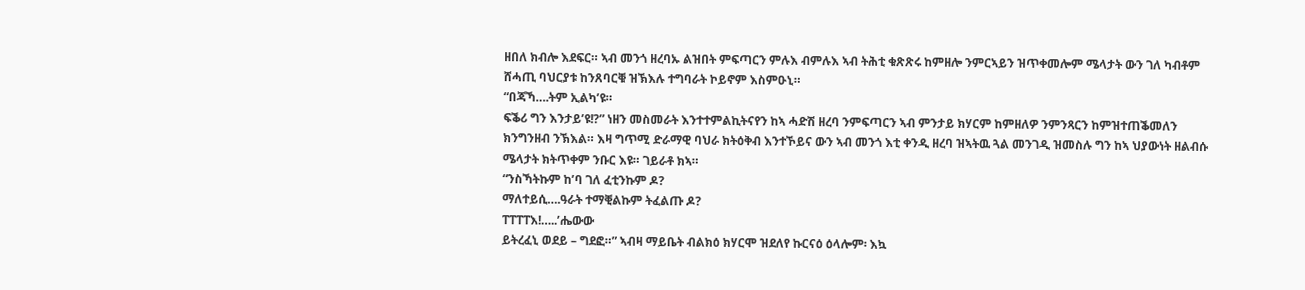ዘበለ ክብሎ እደፍር። ኣብ መንጎ ዘረባኡ ልዝበት ምፍጣርን ምሉእ ብምሉእ ኣብ ትሕቲ ቁጽጽሩ ከምዘሎ ንምርኣይን ዝጥቀመሎም ሜላታት ውን ገለ ካብቶም ሸሓጢ ባህርያቱ ከንጸባርቑ ዝኽእሉ ተግባራት ኮይኖም እስምዑኒ።
“በጃኻ….ትም ኢልካ’ዩ።
ፍቕሪ ግን እንታይ’ዩ!?” ነዘን መስመራት እንተተምልኪትናየን ከኣ ሓድሽ ዘረባ ንምፍጣርን ኣብ ምንታይ ክሃርም ከምዘለዎ ንምንጻርን ከምዝተጠቕመለን ክንግንዘብ ንኽእል። እዛ ግጥሚ ድራማዊ ባህራ ክትዕቅብ እንተኾይና ውን ኣብ መንጎ እቲ ቀንዲ ዘረባ ዝኣትዉ ጓል መንገዲ ዝመስሉ ግን ከኣ ህያውነት ዘልብሱ ሜላታት ክትጥቀም ንቡር እዩ። ገይራቶ ክኣ።
“ንስኻትኩም ከ’ባ ገለ ፈቲንኩም ዶ?
ማለተይሲ….ዓራት ተማቒልኩም ትፈልጡ ዶ?
ፐፐፐፐእ!…..’ሔውው
ይትረፈኒ ወደይ – ግደፎ።” ኣብዛ ማይቤት ብልክዕ ክሃርሞ ዝደለየ ኩርናዕ ዕላሎም፡ እኳ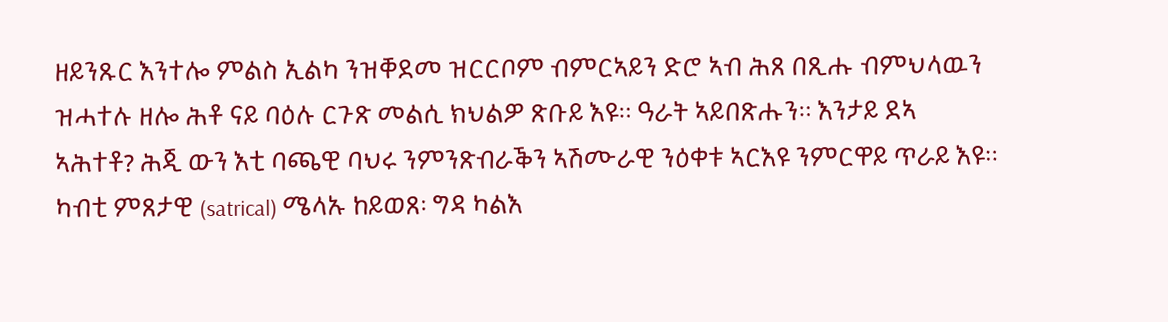ዘይንጹር እንተሎ ምልስ ኢልካ ንዝቐደመ ዝርርቦም ብምርኣይን ድሮ ኣብ ሕጸ በጺሑ ብምህላዉን ዝሓተሉ ዘሎ ሕቶ ናይ ባዕሉ ርጉጽ መልሲ ክህልዎ ጽቡይ እዩ። ዓራት ኣይበጽሑን። እንታይ ደኣ ኣሕተቶ? ሕጂ ውን እቲ ባጫዊ ባህሩ ንምንጽብራቕን ኣሽሙራዊ ንዕቀቱ ኣርእዩ ንምርዋይ ጥራይ እዩ።
ካብቲ ምጸታዊ (satrical) ሜላኡ ከይወጸ፡ ግዳ ካልእ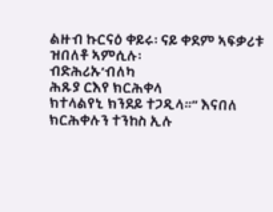ልዙብ ኩርናዕ ቀይሩ፡ ናይ ቀደም ኣፍቃሪቱ ዝበለቶ ኣምሲሉ፡
ብድሕሪኡ’ብለካ
ሕጹያ ርእየ ክርሕቀላ
ክተላልየኒ ክንደይ ተጋዲላ።” እናበለ ክርሕቀሉን ተንከስ ኢሉ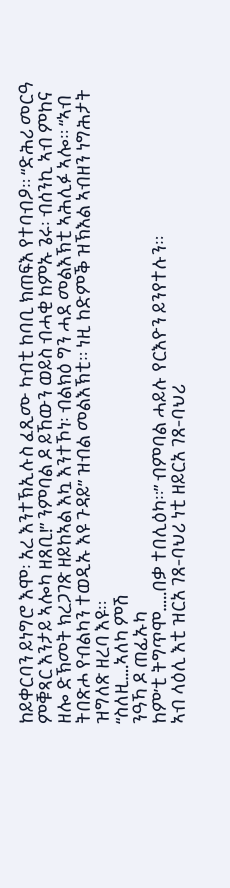ከይቀርባን ይነግሮ እሞ፡ አረ እንተኽኢሉስ ፈጺሙ ካብቲ ከባቢ ክጠፍእ የተባብዖ። “ድሕሪ መርዓ ምቑጻር እንታይ ኣሎካ ዘጸቢ!” ንምባል ዶ ይኸውን ወይስ ብሓቂ ከምኡ ጌሩ፡ ብሰንኪ ኣብ ምከና ዘሎ ድኽመት ክረጋገጽ ዘይከኣል እኳ እንተኾነ፡ ብልክዕ ግን ሓደ መልእኽቲ ኣሕሊፉ ኣሎ። “ኣብ ትበጽሖ የብልካን ተወዲኡ እዩ ጉዳይ” ዝብል መልእኽቲ። ነዚ ከድምቕ ዝኽእል ኣብዘን ነግሕታት ዝግለጽ ዘረባ እዩ።
“ስለዚ….ኣለካ ምሽ
ንዓኻ ዶ ጠፊኡካ
ከም’ቲ ትግጥሞ…..በቃ ተበሊዕካ።” ብምባል ሓይሉ የርእዮን ይንየተሉን።
ኣብ ላዕሊ እቲ ዝርአ ገጸ-ባህሪ ነቲ ዘይርአ ገጸ-ባህሪ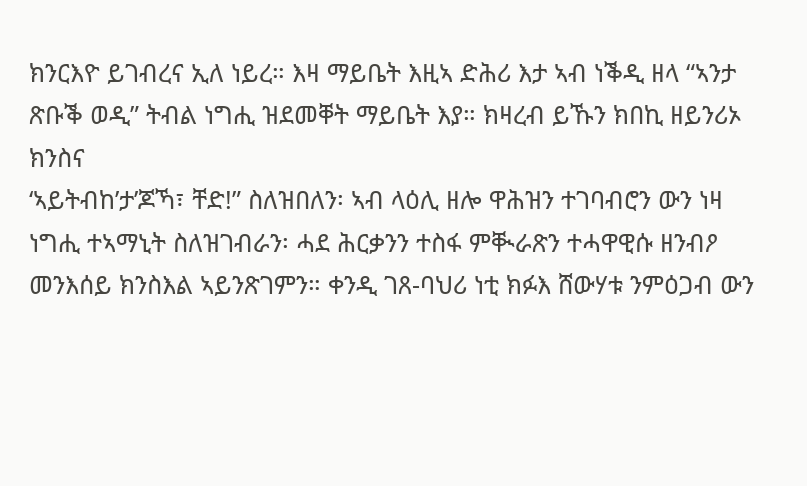ክንርእዮ ይገብረና ኢለ ነይረ። እዛ ማይቤት እዚኣ ድሕሪ እታ ኣብ ነቕዲ ዘላ “ኣንታ ጽቡቕ ወዲ” ትብል ነግሒ ዝደመቐት ማይቤት እያ። ክዛረብ ይኹን ክበኪ ዘይንሪኦ ክንስና
‘ኣይትብከ’ታ’ጆኻ፣ ቸድ!” ስለዝበለን፡ ኣብ ላዕሊ ዘሎ ዋሕዝን ተገባብሮን ውን ነዛ ነግሒ ተኣማኒት ስለዝገብራን፡ ሓደ ሕርቃንን ተስፋ ምቚራጽን ተሓዋዊሱ ዘንብዖ መንእሰይ ክንስእል ኣይንጽገምን። ቀንዲ ገጸ-ባህሪ ነቲ ክፉእ ሸውሃቱ ንምዕጋብ ውን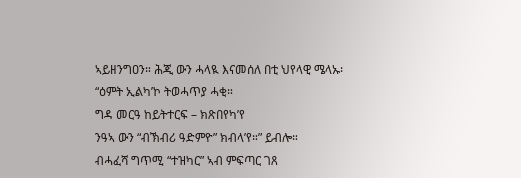ኣይዘንግዐን። ሕጂ ውን ሓላዪ እናመሰለ በቲ ህየላዊ ሜላኡ፡
“ዕምት ኢልካ’ኮ ትወሓጥያ ሓቂ።
ግዳ መርዓ ከይትተርፍ – ክጽበየካ’የ
ንዓኣ ውን “ብኽብሪ ዓድምዮ” ክብላ’የ።” ይብሎ።
ብሓፈሻ ግጥሚ “ተዝካር” ኣብ ምፍጣር ገጸ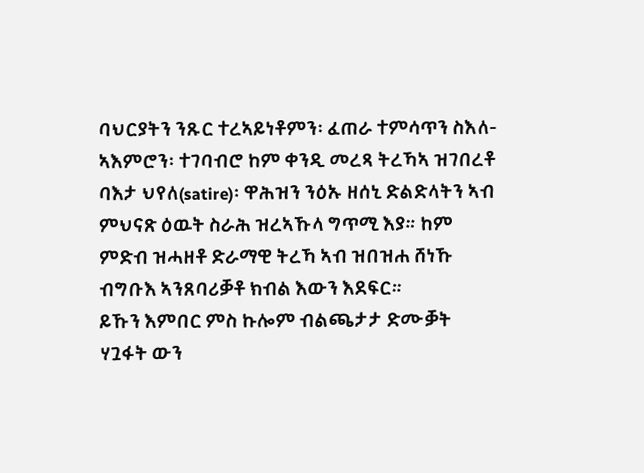ባህርያትን ንጹር ተረኣይነቶምን፡ ፈጠራ ተምሳጥን ስእለ-ኣእምሮን፡ ተገባብሮ ከም ቀንዲ መረጻ ትረኻኣ ዝገበረቶ ባእታ ህየለ(satire)፡ ዋሕዝን ንዕኡ ዘሰኒ ድልድላትን ኣብ ምህናጽ ዕዉት ስራሕ ዝረኣኹላ ግጥሚ እያ። ከም ምድብ ዝሓዘቶ ድራማዊ ትረኻ ኣብ ዝበዝሐ ሸነኹ ብግቡእ ኣንጸባሪቓቶ ክብል እውን እደፍር።
ይኹን እምበር ምስ ኩሎም ብልጫታታ ድሙቓት ሃጓፋት ውን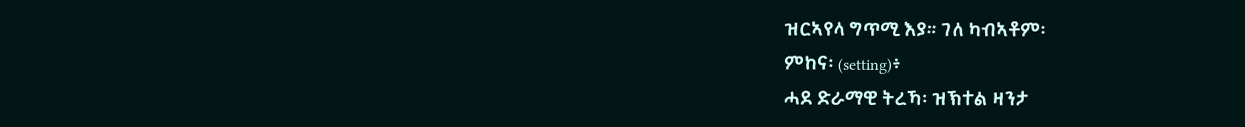ዝርኣየላ ግጥሚ እያ። ገለ ካብኣቶም፡
ምከና፡ (setting)፥
ሓደ ድራማዊ ትረኻ፡ ዝኽተል ዛንታ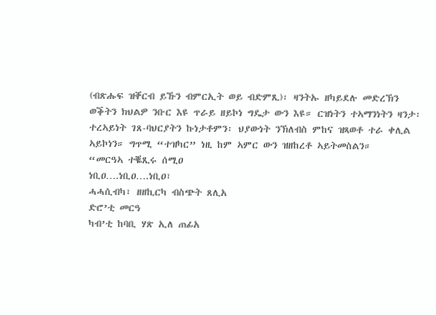(ብጽሑፍ ዝቐርብ ይኹን ብምርኢት ወይ ብድምጺ)፡ ዛንትኡ ዘካይደሉ መድረኽን ወቕትን ክህልዎ ንቡር እዩ ጥራይ ዘይኮነ ግዴታ ውን እዩ። ርዝነትን ተኣማንነትን ዛንታ፡ ተረኣይነት ገጸ-ባህርያትን ኩነታቶምን፡ ህያውነት ንኽለብስ ምከና ዝጻወቶ ተራ ቀሊል ኣይኮነን። ግጥሚ “ተዝካር” ነዚ ከም ኣምር ውን ዝዘከረቶ ኣይትመስልን።
“መርዓኣ ተቘጺሩ ሰሚዐ
ነቢዐ….ነቢዐ….ነቢዐ፣
ሓሓሲብካ፣ ዘዘኪርካ ብስጭት ጸሊአ
ድሮ’ቲ መርዓ
ካብ’ቲ ከባቢ ሃጽ ኢለ ጠፊአ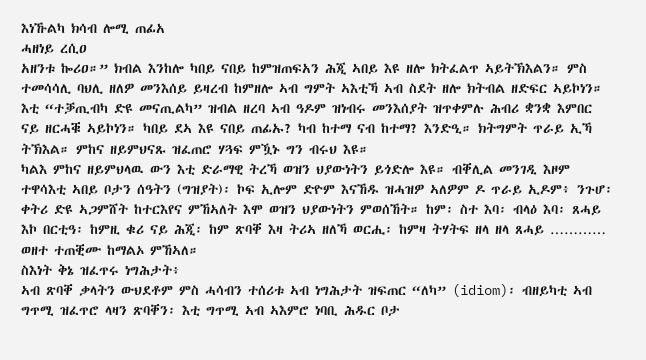እነኹልካ ክሳብ ሎሚ ጠፊአ
ሓዘነይ ረሲዐ
አዘንቱ ኰሪዐ።” ክብል እንከሎ ካበይ ናበይ ከምዝጠፍአን ሕጂ ኣበይ እዩ ዘሎ ክትፈልጥ ኣይትኽእልን። ምስ ተመሳሳሊ ባህሊ ዘለዎ መንእሰይ ይዛረብ ከምዘሎ ኣብ ግምት ኣእቲኻ ኣብ ስደት ዘሎ ክትብል ዘድፍር ኣይኮነን። እቲ “ተቓጢብካ ድዩ መናጢልካ” ዝብል ዘረባ ኣብ ዓዶም ዝነብሩ መንእሰያት ዝጥቀምሉ ሕብሪ ቋንቋ እምበር ናይ ዘርሓቑ ኣይኮነን። ካበይ ደኣ እዩ ናበይ ጠፊኡ? ካብ ከተማ ናብ ከተማ? እንድዒ። ክትግምት ጥራይ ኢኻ ትኽእል። ምከና ዘይምህናጹ ዝፈጠሮ ሃጓፍ ምዃኑ ግን ብሩህ እዩ።
ካልእ ምከና ዘይምህላዉ ውን እቲ ድራማዊ ትረኻ ወዝን ህያውነትን ይጎድሎ እዩ። ብቐሊል መንገዲ እዞም ተዋሳእቲ ኣበይ ቦታን ሰዓትን (ግዝያት)፡ ኮፍ ኢሎም ድዮም እናኸዱ ዝሓዝዎ ኣለዎም ዶ ጥራይ ኢዶም፥ ንጉሆ፡ ቀትሪ ድዩ ኣጋምሸት ከተርእየና ምኸኣለት እሞ ወዝን ህያውነትን ምወሰኸት። ከም፡ ስተ እባ፡ ብላዕ እባ፡ ጸሓይ እኮ በርቲዓ፡ ከምዚ ቁሪ ናይ ሕጂ፡ ከም ጽባቐ እዛ ትሪኣ ዘለኻ ወርሒ፡ ከምዛ ትሃትፍ ዘላ ዘላ ጸሓይ ………… ወዘተ ተጠቒሙ ከማልኦ ምኸኣለ።
ስእነት ቅኔ ዝፈጥሩ ነግሕታት፥
ኣብ ጽባቐ ቃላትን ውህደቶም ምስ ሓሳብን ተሰሪቱ ኣብ ነግሕታት ዝፍጠር “ለካ” (idiom)፡ ብዘይካቲ ኣብ ግጥሚ ዝፈጥሮ ላዛን ጽባቐን፡ እቲ ግጥሚ ኣብ ኣእምሮ ነባቢ ሕዱር ቦታ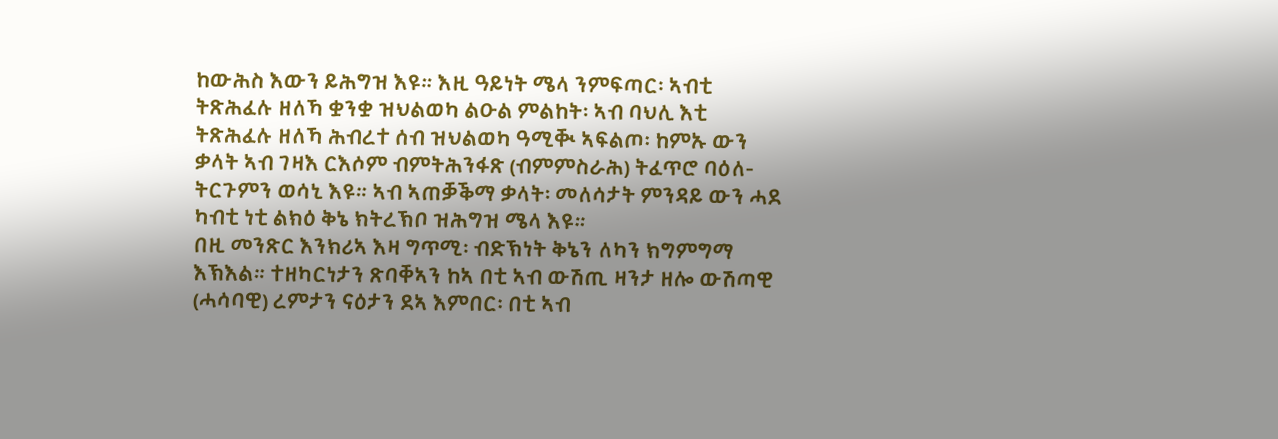ከውሕስ እውን ይሕግዝ እዩ። እዚ ዓይነት ሜላ ንምፍጣር፡ ኣብቲ ትጽሕፈሉ ዘለኻ ቋንቋ ዝህልወካ ልዑል ምልከት፡ ኣብ ባህሊ እቲ ትጽሕፈሉ ዘለኻ ሕብረተ ሰብ ዝህልወካ ዓሚቚ ኣፍልጦ፡ ከምኡ ውን ቃላት ኣብ ገዛእ ርእሶም ብምትሕንፋጽ (ብምምስራሕ) ትፈጥሮ ባዕለ-ትርጉምን ወሳኒ እዩ። ኣብ ኣጠቓቕማ ቃላት፡ መለሳታት ምንዳይ ውን ሓደ ካብቲ ነቲ ልክዕ ቅኔ ክትረኽቦ ዝሕግዝ ሜላ እዩ።
በዚ መንጽር እንክሪኣ እዛ ግጥሚ፡ ብድኽነት ቅኔን ለካን ክግምግማ እኽእል። ተዘካርነታን ጽባቐኣን ከኣ በቲ ኣብ ውሽጢ ዛንታ ዘሎ ውሽጣዊ (ሓሳባዊ) ረምታን ናዕታን ደኣ እምበር፡ በቲ ኣብ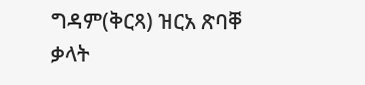ግዳም(ቅርጻ) ዝርአ ጽባቐ ቃላት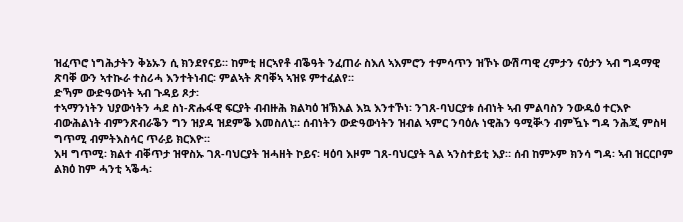ዝፈጥሮ ነግሕታትን ቅኔኡን ሲ ክንደየናይ። ከምቲ ዘርኣየቶ ብቕዓት ንፈጠራ ስእለ ኣእምሮን ተምሳጥን ዝኾኑ ውሽጣዊ ረምታን ናዕታን ኣብ ግዳማዊ ጽባቐ ውን ኣተኲራ ተስሪሓ እንተትነብር፡ ምልኣት ጽባቐኣ ኣዝዩ ምተፈልየ።
ድኻም ውድዓውነት ኣብ ጉዳይ ጾታ፡
ተኣማንነትን ህያውነትን ሓደ ስነ-ጽሑፋዊ ፍርያት ብብዙሕ ክልካዕ ዝኽእል እኳ እንተኾነ፡ ንገጸ-ባህርያቱ ሰብነት ኣብ ምልባስን ንውዱዕ ተርእዮ ብውሕልነት ብምንጽብራቕን ግን ዝያዳ ዝደምቕ እመስለኒ። ሰብነትን ውድዓውነትን ዝብል ኣምር ንባዕሉ ነዊሕን ዓሚቚን ብምዃኑ ግዳ ንሕጂ ምስዛ ግጥሚ ብምትእስሳር ጥራይ ክርእዮ።
እዛ ግጥሚ፡ ክልተ ብቐጥታ ዝዋስኡ ገጸ-ባህርያት ዝሓዘት ኮይና፡ ዛዕባ እዞም ገጸ-ባህርያት ጓል ኣንስተይቲ እያ። ሰብ ከምኦም ክንሳ ግዳ፡ ኣብ ዝርርቦም ልክዕ ከም ሓንቲ ኣቕሓ፡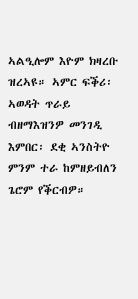ኣልዒሎም እዮም ክዛረቡ ዝረኣዩ። ኣምር ፍቕሪ፡ ኣወዳት ጥራይ ብዘማእዝንዎ መንገዲ እምበር፡ ደቂ ኣንስትዮ ምንም ተራ ከምዘይብለን ጌሮም የቕርብዎ።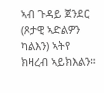ኣብ ጉዳይ ጀንደር (ጾታዊ ኣድልዎን ካልእን) ኣትየ ክዛረብ ኣይክእልን።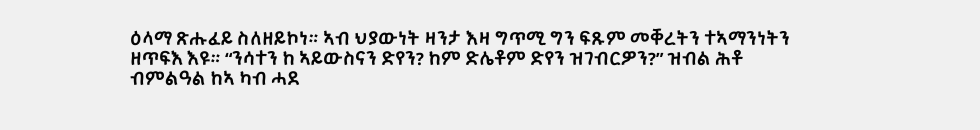ዕላማ ጽሑፈይ ስለዘይኮነ። ኣብ ህያውነት ዛንታ እዛ ግጥሚ ግን ፍጹም መቐረትን ተኣማንነትን ዘጥፍእ እዩ። “ንሳተን ከ ኣይውስናን ድየን? ከም ድሌቶም ድየን ዝገብርዎን?” ዝብል ሕቶ ብምልዓል ከኣ ካብ ሓደ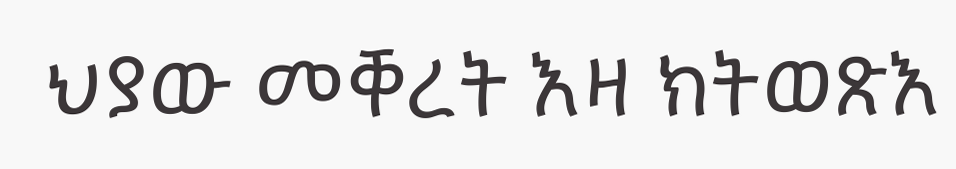ህያው መቐረት እዛ ክትወጽእ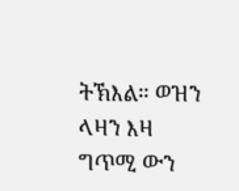ትኽእል። ወዝን ላዛን እዛ ግጥሚ ውን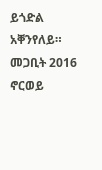ይጎድል
አቐንየለይ።
መጋቢት 2016
ኖርወይ